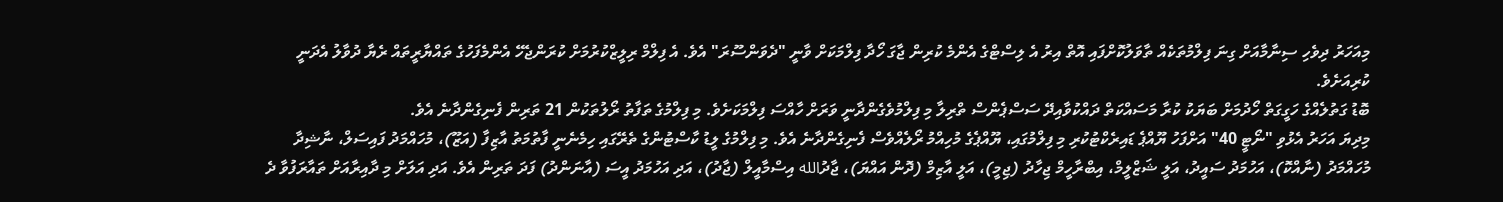މިއަހަރު ދިވެހި ސިނާމާއަށް ގިނަ ފިލްމުތަކެއް ތާވަލުކޮށްފައި އޮތް އިރު އެ ލިސްޓްގެ އެންމެ ކުރިން ޖާގަ ހޯދާ ފިލްމަކަށް ވާނީ "ދެވަންސޫރަ" އެވެ. އެ ފިލްމް ރިލީޒްކުރުމަށް ކުރަންޖެހޭ އެންމެފަހުގެ ތައްޔާރީތައް ރެޔާ ދުވާލު އެދަނީ ކުރިއަށެވެ.
ބޮޑު ގަތުލެއްގެ ހަގީގަތް ހޯދުމަށް ބަޔަކު ކުރާ މަސައްކަތް ދައްކުވާއިދޭ ސަސްޕެންސް ތްރިލާ މި ފިލްމުވެގެންދާނީ ވަރަށް ހާއްސަ ފިލްމަކަށެވެ. މި ފިލްމުގެ ތަފާތު ރޯލުތަކުން 21 ތަރިން ފެނިގެންދާނެ އެވެ.
މިދިޔަ އަހަރު އެޅުވި "ނޯޓީ 40" އަށްފަހު ޔޫއްޕެ ޑައިރެކްޓުކުރި މި ފިލްމުގައި، ޔޫއްޕެގެ މުހިއްމު ރޯލެއްވެސް ފެނިގެންދާނެ އެވެ. މި ފިލްމުގެ ލީޑު ކާސްޓުންގެ ތެރޭގައި ހިމެނެނީ ފާތުމަތު އާޒިފާ (އަޒޫ)، މުހައްމަދު ފައިސަލް، ނާޝިދާ މުހައްމަދު (ނާއްކޮ)، އަހުމަދު ސައީދު، އަލީ ޝަޒްލީމް، އިބްރާހީމް ޖިހާދު (ޖިމީ)، އަލީ އާޒިމް (ދޮން އައްޔަ)، ޖާދުالله އިސްމާއީލް (ޖާދު)، އަދި އަހުމަދު އީސަ (އާނަންދު) ފަދަ ތަރިން އެވެ. އަދި އަލަށް މި ދާއިރާއަށް ތައާރަފުވާ ދެ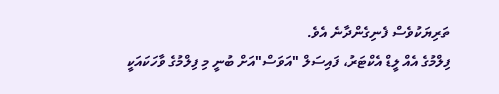ތަރިޔަކުވެސް ފެނިގެންދާނެ އެވެ.
ފިލްމުގެ އެއް ލީޑް އެކްޓަރު، ފައިސަލް "އަވަސް"އަށް ބުނީ މި ފިލްމުގެ ވާހަކައަކީ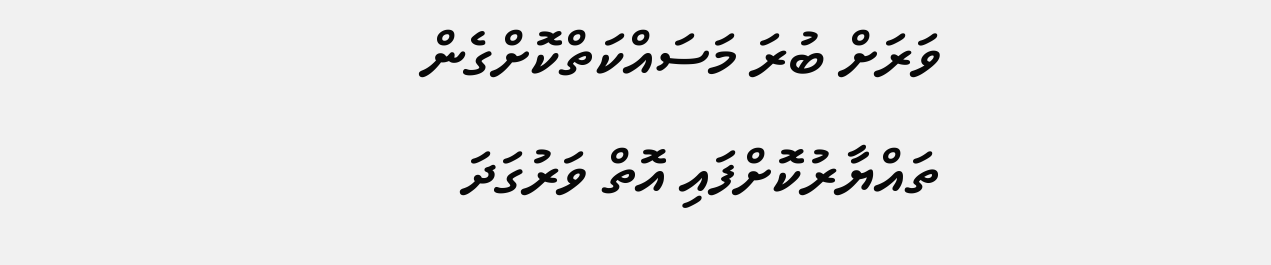ވަރަށް ބުރަ މަސައްކަތްކޮށްގެން ތައްޔާރުކޮށްފައި އޮތް ވަރުގަދަ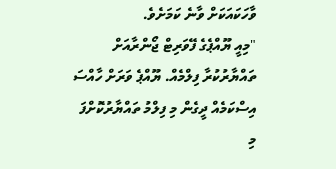ވާހަކައަކަށް ވާނެ ކަމަށެވެ.
"މިއީ ޔޫއްޕެގެ ފޭވަރިޓް ޖޯންރާއަށް ތައްޔާރުކުރާ ފިލްމެއް. ޔޫއްޕެ ވަރަށް ހާއްސަ އިސްކަމެއް ދީގެން މި ފިލްމު ތައްޔާރުކޮށްފަ މި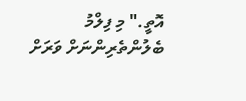އޮތީ." މި ފިލްމު ބެލުންތެރިންނަށް ވަރަށް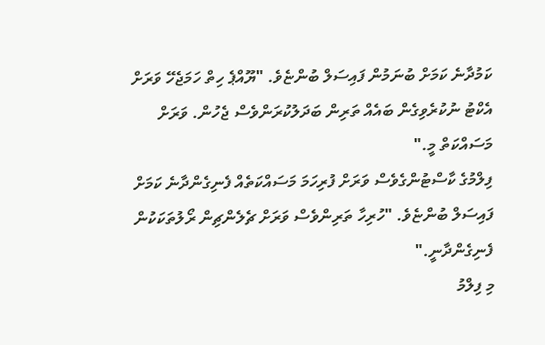ކަމުދާނެ ކަމަށް ބުނަމުން ފައިސަލް ބުންޏެވެ. "ޔޫއްޕެ ހިތް ހަމަޖެހޭ ވަރަށް އެކްޓު ނުކުރެވިގެން ބައެއް ތަރިން ބަދަލުކުރަންވެސް ޖެހުން. ވަރަށް މަސައްކަތް މީ."
ފިލްމުގެ ކާސްޓުންގެވެސް ވަރަށް ފުރިހަމަ މަސައްކަތެއް ފެނިގެންދާނެ ކަމަށް ފައިސަލް ބުންޏެވެ. "ހުރިހާ ތަރިންވެސް ވަރަށް ޗެލެންޗިން ރޯލުތަކަކުން ފެނިގެންދާނީ."
މި ފިލްމު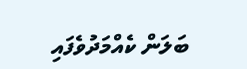ބަލަން ކެއްމަދުވެފައި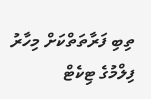ތިބި ފަރާތަތްކަށް މިހާރު ފިލްމުގެ ޓިކެޓް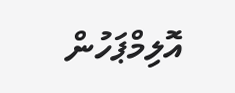އޮލިމްޕަހުން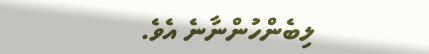ލިބެންހުންނާނެ އެވެ.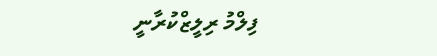ފިލްމު ރިލީޒްކުރާނީ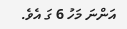އަންނަ މަހު 6 ގަ އެވެ.